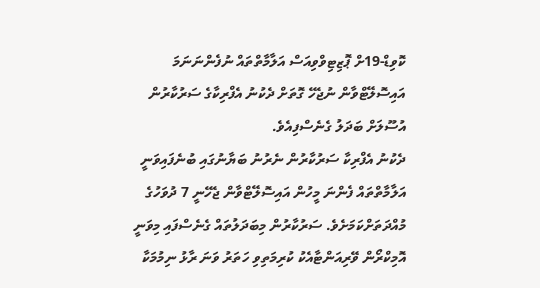ކޮވިޑް-19ށް ޕޮޒިޓިވްވިއަސް އަލާމާތްތައް ނުފެންނަނަމަ އައިސޮލޭޓްވާން ނުޖެހޭ ގޮތަށް ދެކުނު އެފްރިކާގެ ސަރުކާރުން އުސޫލަށް ބަދަލު ގެނެސްފިއެވެ.
ދެކުނު އެފްރިކާ ސަރުކާރުން ނެރުނު ބަޔާނުގައި ބުނެފައިވަނީ އަލާމާތްތައް ފެންނަ މީހުން އައިސޮލޭޓްވާން ޖެހޭނީ 7 ދުވަހުގެ މުއްދަތަށްކަމަށެވެ. ސަރުކާރުން މިބަދަލުތައް ގެނެސްފައި މިވަނީ އޮމިކްރޯން ވޭރިއަންޓާއެކު ކުރިމަތިވި ހަތަރު ވަނަ ރާޅު ނިމުމަކާ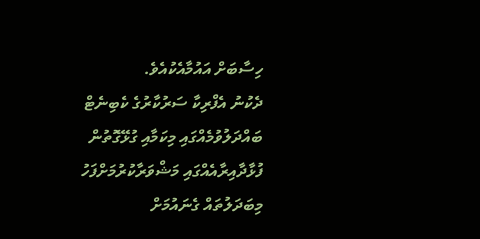ހިސާބަށް އައުމާއެކުއެވެ.
ދެކުނު އެފްރިކާ ސަރުކާރުގެ ކެބިނެޓް ބައްދަލުވުމެއްގައި މިކަމާއި ގުޅޭގޮތުން ފުޅާދާއިރާއެއްގައި މަޝްވަރާކުރުމަށްފަހު މިބަދަލުތައް ގެނައުމަށް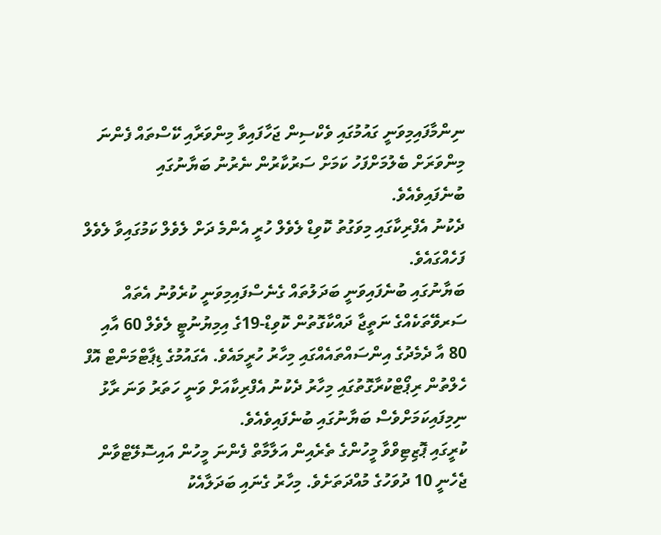ނިންމާފައިމިވަނީ ގައުމުގައި ވެކްސިން ޖަހާފައިވާ މިންވަރާއި ކޭސްތައް ފެންނަ މިންވަރަށް ބެލުމަށްފަހު ކަމަށް ސަރުކާރުން ނެރުނު ބަޔާނުގައި ބުނެފައިވެއެވެ.
ދެކުނު އެފްރިކާގައި މިވަގުތު ކޮވިޑް ލެވެލް ހުރީ އެންމެ ދަށް ލެވެލް ކަމުގައިވާ ލެވެލް ފަހެއްގައެވެ.
ބަޔާނުގައި ބުނެފައިވަނީ ބަދަލުތައް ގެނެސްފައިމިވަނީ ކުރެވުނު އެތައް ސަރވޭތަކެއްގެ ނަތީޖާ ދައްކާގޮތުން ކޮވިޑް-19ގެ އިމިޔުނުޓީ ލެވެލް 60 އާއި 80 އާ ދެމެދުގެ އިންސައްތައެއްގައި މިހާރު ހުރީމައެވެ. އެގައުމުގެ ޑިޕާޓްމަންޓް އޮފް ހެލްތުން ރިޕޯޓްކުރާގޮތުގައި މިހާރު ދެކުނު އެފްރިކާއަށް ވަނީ ހަތަރު ވަނަ ރާޅު ނިމިފައިކަމަށްވެސް ބަޔާނުގައި ބުނެފައިވެއެވެ.
ކުރީގައި ޕޮޒިޓިވްވާ މީހުންގެ ތެރެއިން އަލާމާތް ފެންނަ މީހުން އައިސޮލޭޓްވާން ޖެހެނީ 10 ދުވަހުގެ މުއްދަތަށެވެ. މިހާރު ގެނައި ބަދަލާއެކު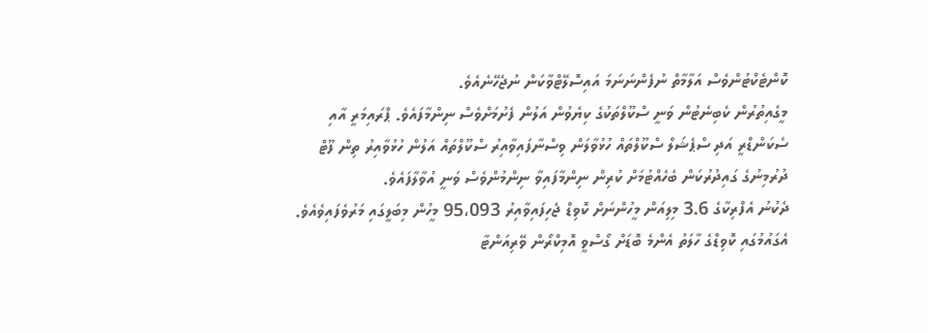ކޮންޓެކްޓުންވެސް އަލާމާތް ނުފެންނަނަމަ އައިސޮލޭޓްވާކަން ނުޖެހޭނެއެވެ.
މީގެއިތުރުން ކެބިނެޓުން ވަނީ ސްކޫލްތަކުގެ ކިޔެވުން އަލުން ފެށުމަށްވެސް ނިންމާފައެވެ. ޕްރައިމަރީ އާއި ސެކަންޑްރީ އަދި ސްޕެޝަލް ސްކޫލްތައް ހުޅުވާލަން ވިސްނާފައިވާއިރު ސްކޫލްތައް އަލުން ހުޅުވާއިރު ތިން ފޫޓް ދުރުމިނުގެ ގައިދުރުކަން ބެހެއްޓުމަށް ކުރިން ނިންމާފައިވާ ނިންމުންވެސް ވަނީ އުވާލާފައެވެ.
ދެކުނު އެފްރިކާގެ 3.6 މިލިއަން މީހުންނަށް ކޮވިޑް ޖެހިފައިވާއިރު 95،093 މީހުން މިބަލީގައި މަރުވެފައިވެއެވެ. އެގައުމުގައި ކޮވިޑްގެ ހާލަތު އެންމެ ބޮޑަށް ގޯސްވީ އޮމިކްރޯން ވޭރިއަންޓާ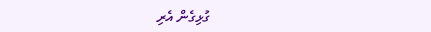ގުޅިގެން އެރި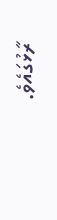ރާޅުގައެވެ.